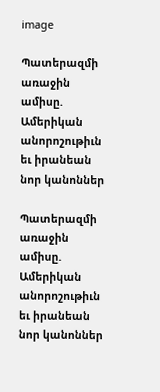image

Պատերազմի առաջին ամիսը. Ամերիկան անորոշութիւն եւ իրանեան նոր կանոններ

Պատերազմի առաջին ամիսը. Ամերիկան անորոշութիւն եւ իրանեան նոր կանոններ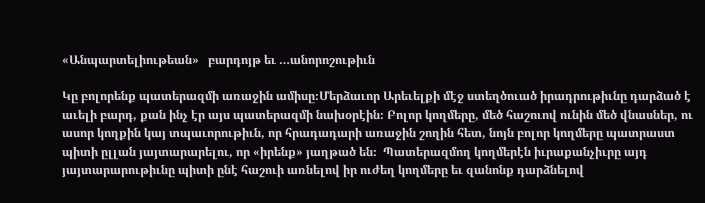«Անպարտելիութեան»   բարդոյթ եւ …անորոշութիւն

Կը բոլորենք պատերազմի առաջին ամիսը։Մերձաւոր Արեւելքի մէջ ստեղծուած իրադրութիւնը դարձած է աւելի բարդ, քան ինչ էր այս պատերազմի նախօրէին։ Բոլոր կողմերը, մեծ հաշուով ունին մեծ վնասներ, ու ասոր կողքին կայ տպաւորութիւն, որ հրադադարի առաջին շողին հետ, նոյն բոլոր կողմերը պատրաստ պիտի ըլլան յայտարարելու, որ «իրենք» յաղթած են։  Պատերազմող կողմերէն իւրաքանչիւրը այդ յայտարարութիւնը պիտի ընէ հաշուի առնելով իր ուժեղ կողմերը եւ զանոնք դարձնելով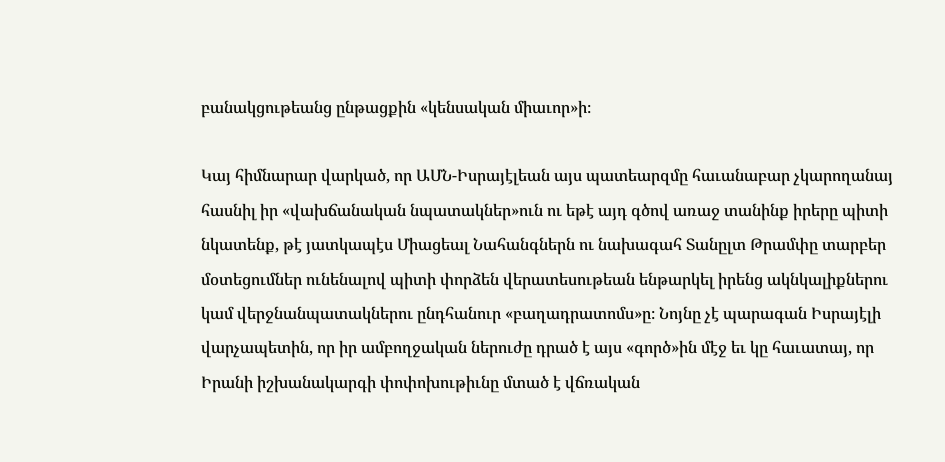բանակցութեանց ընթացքին «կենսական միաւոր»ի։

Կայ հիմնարար վարկած, որ ԱՄՆ-Իսրայէլեան այս պատեարզմը հաւանաբար չկարողանայ հասնիլ իր «վախճանական նպատակներ»ուն ու եթէ այդ գծով առաջ տանինք իրերը պիտի նկատենք, թէ յատկապէս Միացեալ Նահանգներն ու նախագահ Տանըլտ Թրամփը տարբեր մօտեցումներ ունենալով պիտի փորձեն վերատեսութեան ենթարկել իրենց ակնկալիքներու կամ վերջնանպատակներու ընդհանուր «բաղադրատոմս»ը։ Նոյնը չէ պարագան Իսրայէլի վարչապետին, որ իր ամբողջական ներուժը դրած է այս «գործ»ին մէջ եւ կը հաւատայ, որ Իրանի իշխանակարգի փոփոխութիւնը մտած է վճռական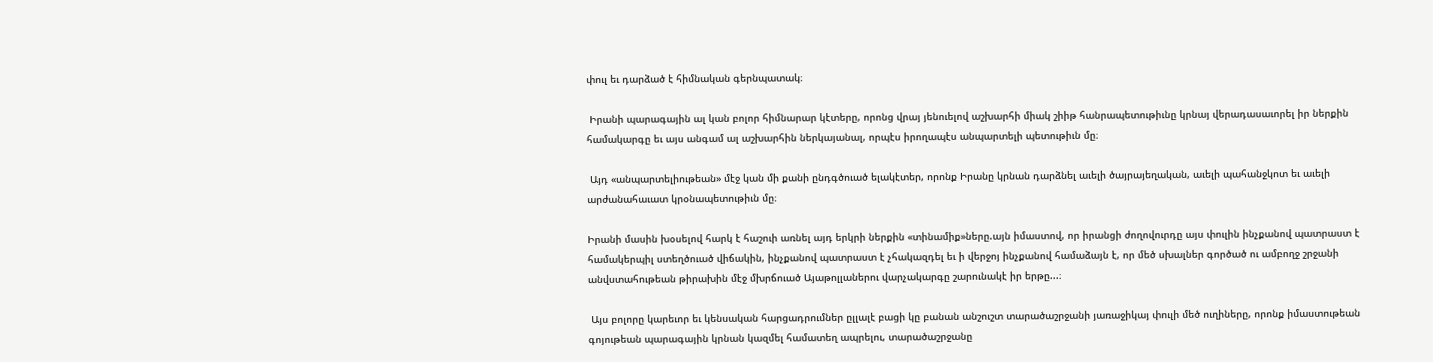փուլ եւ դարձած է հիմնական գերնպատակ։

 Իրանի պարագային ալ կան բոլոր հիմնարար կէտերը, որոնց վրայ յենուելով աշխարհի միակ շիիթ հանրապետութիւնը կրնայ վերադասաւորել իր ներքին համակարգը եւ այս անգամ ալ աշխարհին ներկայանալ, որպէս իրողապէս անպարտելի պետութիւն մը։

 Այդ «անպարտելիութեան» մէջ կան մի քանի ընդգծուած ելակէտեր, որոնք Իրանը կրնան դարձնել աւելի ծայրայեղական, աւելի պահանջկոտ եւ աւելի արժանահաւատ կրօնապետութիւն մը։

Իրանի մասին խօսելով հարկ է հաշուի առնել այդ երկրի ներքին «տինամիք»ները.այն իմաստով, որ իրանցի ժողովուրդը այս փուլին ինչքանով պատրաստ է համակերպիլ ստեղծուած վիճակին, ինչքանով պատրաստ է չհակազդել եւ ի վերջոյ ինչքանով համաձայն է, որ մեծ սխալներ գործած ու ամբողջ շրջանի անվստահութեան թիրախին մէջ մխրճուած Այաթոլլաներու վարչակարգը շարունակէ իր երթը...։

 Այս բոլորը կարեւոր եւ կենսական հարցադրումներ ըլլալէ բացի կը բանան անշուշտ տարածաշրջանի յառաջիկայ փուլի մեծ ուղիները, որոնք իմաստութեան գոյութեան պարագային կրնան կազմել համատեղ ապրելու, տարածաշրջանը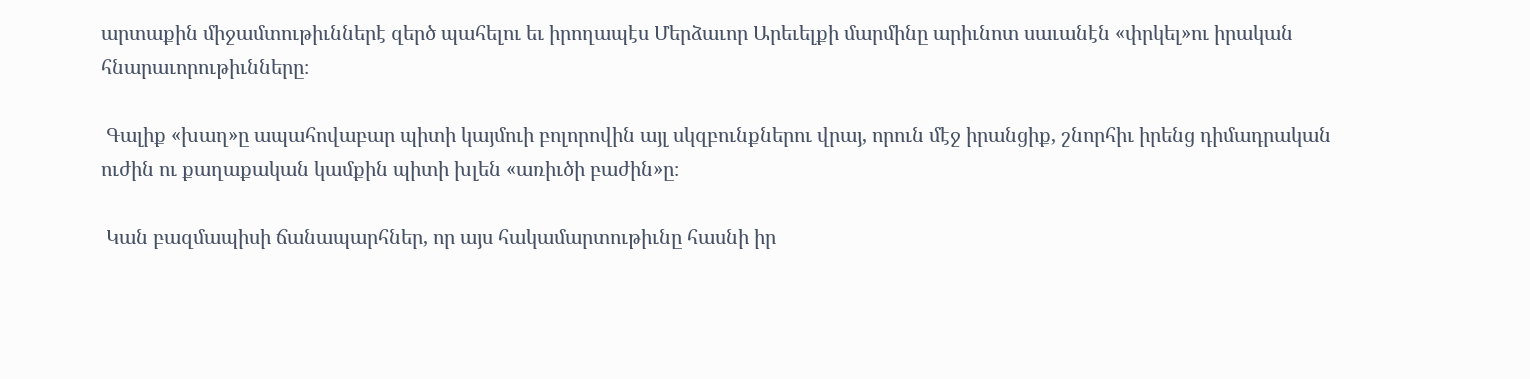արտաքին միջամտութիւններէ զերծ պահելու եւ իրողապէս Մերձաւոր Արեւելքի մարմինը արիւնոտ սաւանէն «փրկել»ու իրական հնարաւորութիւնները։

 Գալիք «խաղ»ը ապահովաբար պիտի կայմուի բոլորովին այլ սկզբունքներու վրայ, որուն մէջ իրանցիք, շնորհիւ իրենց դիմադրական ուժին ու քաղաքական կամքին պիտի խլեն «առիւծի բաժին»ը։

 Կան բազմապիսի ճանապարհներ, որ այս հակամարտութիւնը հասնի իր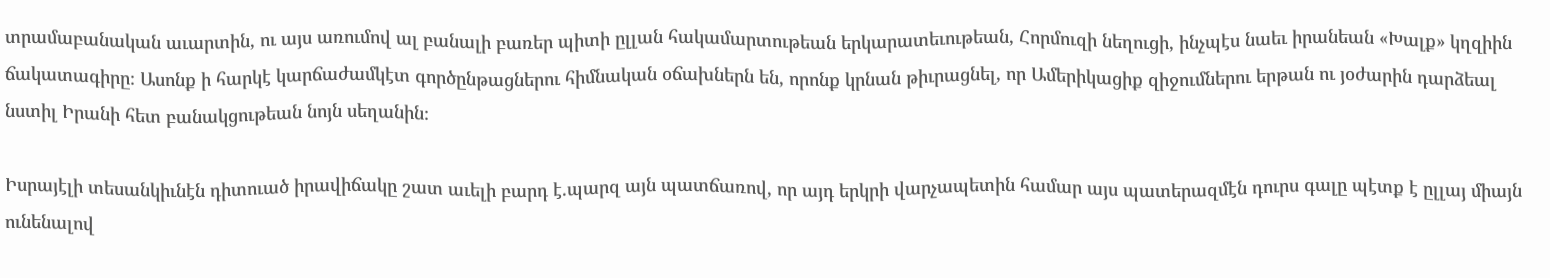տրամաբանական աւարտին, ու այս առումով ալ բանալի բառեր պիտի ըլլան հակամարտութեան երկարատեւութեան, Հորմուզի նեղուցի, ինչպէս նաեւ իրանեան «Խալք» կղզիին ճակատագիրը։ Ասոնք ի հարկէ կարճաժամկէտ գործընթացներու հիմնական օճախներն են, որոնք կրնան թիւրացնել, որ Ամերիկացիք զիջումներու երթան ու յօժարին դարձեալ նստիլ Իրանի հետ բանակցութեան նոյն սեղանին։

Իսրայէլի տեսանկիւնէն դիտուած իրավիճակը շատ աւելի բարդ է.պարզ այն պատճառով, որ այդ երկրի վարչապետին համար այս պատերազմէն դուրս գալը պէտք է ըլլայ միայն ունենալով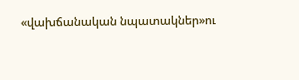«վախճանական նպատակներ»ու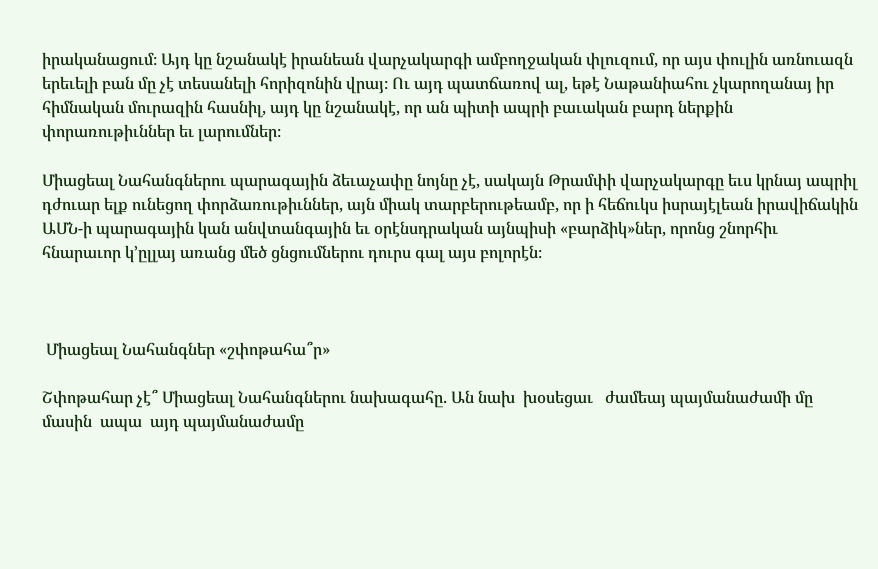իրականացում։ Այդ կը նշանակէ իրանեան վարչակարգի ամբողջական փլուզում, որ այս փուլին առնուազն երեւելի բան մը չէ տեսանելի հորիզոնին վրայ։ Ու այդ պատճառով ալ, եթէ Նաթանիահու չկարողանայ իր հիմնական մուրազին հասնիլ, այդ կը նշանակէ, որ ան պիտի ապրի բաւական բարդ ներքին փորառութիւններ եւ լարումներ։

Միացեալ Նահանգներու պարագային ձեւաչափը նոյնը չէ, սակայն Թրամփի վարչակարգը եւս կրնայ ապրիլ դժուար ելք ունեցող փորձառութիւններ, այն միակ տարբերութեամբ, որ ի հեճուկս իսրայէլեան իրավիճակին ԱՄՆ-ի պարագային կան անվտանգային եւ օրէնսդրական այնպիսի «բարձիկ»ներ, որոնց շնորհիւ հնարաւոր կ՚ըլլայ առանց մեծ ցնցումներու դուրս գալ այս բոլորէն։



 Միացեալ Նահանգներ «շփոթահա՞ր»

Շփոթահար չէ՞ Միացեալ Նահանգներու նախագահը. Ան նախ  խօսեցաւ   ժամեայ պայմանաժամի մը մասին  ապա  այդ պայմանաժամը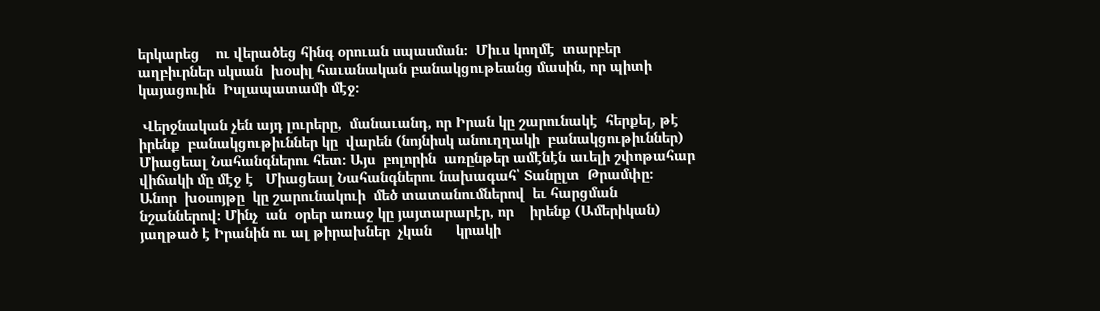երկարեց    ու վերածեց հինգ օրուան սպասման։  Միւս կողմէ  տարբեր աղբիւրներ սկսան  խօսիլ հաւանական բանակցութեանց մասին, որ պիտի կայացուին  Իսլապատամի մէջ։

 Վերջնական չեն այդ լուրերը,  մանաւանդ, որ Իրան կը շարունակէ  հերքել, թէ        իրենք  բանակցութիւններ կը  վարեն (նոյնիսկ անուղղակի  բանակցութիւններ)  Միացեալ Նահանգներու հետ։ Այս  բոլորին  առընթեր ամէնէն աւելի շփոթահար վիճակի մը մէջ է   Միացեալ Նահանգներու նախագահ՝ Տանըլտ  Թրամփը։  Անոր  խօսոյթը  կը շարունակուի  մեծ տատանումներով  եւ հարցման  նշաններով։ Մինչ  ան  օրեր առաջ կը յայտարարէր, որ    իրենք (Ամերիկան)  յաղթած է Իրանին ու ալ թիրախներ  չկան      կրակի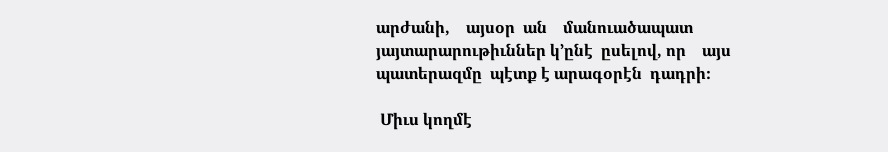արժանի,    այսօր  ան    մանուածապատ յայտարարութիւններ կ՚ընէ  ըսելով, որ    այս պատերազմը  պէտք է արագօրէն  դադրի։

 Միւս կողմէ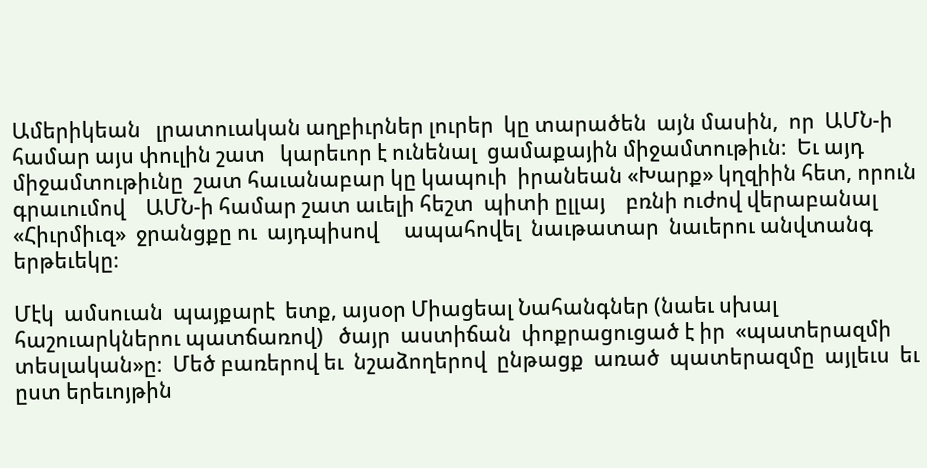Ամերիկեան   լրատուական աղբիւրներ լուրեր  կը տարածեն  այն մասին,  որ  ԱՄՆ-ի  համար այս փուլին շատ   կարեւոր է ունենալ  ցամաքային միջամտութիւն։  Եւ այդ միջամտութիւնը  շատ հաւանաբար կը կապուի  իրանեան «Խարք» կղզիին հետ, որուն գրաւումով    ԱՄՆ-ի համար շատ աւելի հեշտ  պիտի ըլլայ    բռնի ուժով վերաբանալ  «Հիւրմիւզ»  ջրանցքը ու  այդպիսով     ապահովել  նաւթատար  նաւերու անվտանգ  երթեւեկը։

Մէկ  ամսուան  պայքարէ  ետք, այսօր Միացեալ Նահանգներ (նաեւ սխալ հաշուարկներու պատճառով)   ծայր  աստիճան  փոքրացուցած է իր  «պատերազմի տեսլական»ը։  Մեծ բառերով եւ  նշաձողերով  ընթացք  առած  պատերազմը  այլեւս  եւ ըստ երեւոյթին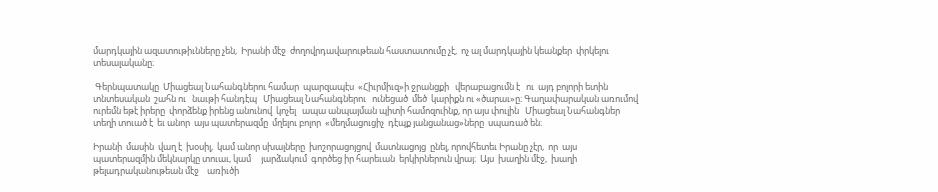մարդկային ազատութիւնները չեն,  Իրանի մէջ  ժողովրդավարութեան հաստատումը չէ,  ոչ ալ մարդկային կեանքեր  փրկելու  տեսալականը։

 Գերնպատակը  Միացեալ Նահանգներու համար  պարզապէս  «Հիւրմիւզ»ի ջրանցքի   վերաբացումն է   ու  այդ բոլորի ետին  տնտեսական  շահն ու   նաւթի հանդէպ   Միացեալ Նահանգներու   ունեցած  մեծ  կարիքն ու «ծարաւ»ը։ Գաղափարական առումով   ուրեմն եթէ իրերը  փորձենք իրենց անունով  կոչել   ապա անպայման պիտի համոզուինք, որ այս փուլին   Միացեալ Նահանգներ տեղի տուած է  եւ անոր  այս պատերազմը  մղելու բոլոր  «մեղմացուցիչ  դէպք յանցանաց»ները  սպառած են։

Իրանի  մասին  վաղ է  խօսիլ,  կամ անոր սխալները  խոշորացոյցով  մատնացոյց  ընել, որովհետեւ Իրանը չէր,  որ  այս պատերազմին մեկնարկը տուաւ, կամ     յարձակում  գործեց իր հարեւան  երկիրներուն վրայ։  Այս  խաղին մէջ,  խաղի թելադրականութեան մէջ    առիւծի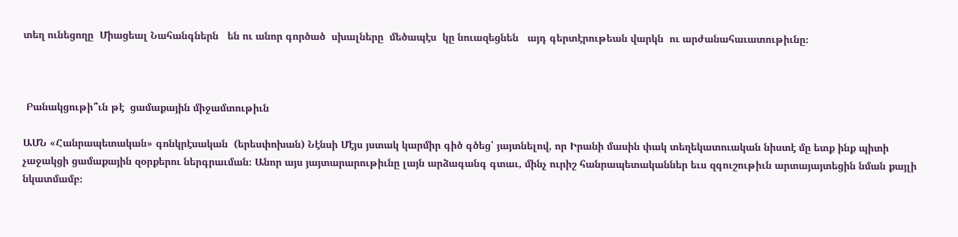տեղ ունեցողը  Միացեալ Նահանգներն   են ու անոր գործած  սխալները  մեծապէս  կը նուազեցնեն   այդ գերտէրութեան վարկն  ու արժանահաւատութիւնը։



 Բանակցութի՞ւն թէ  ցամաքային միջամտութիւն

ԱՄՆ «Հանրապետական» գոնկրէսական  (երեսփոխան) Նէնսի Մէյս յստակ կարմիր գիծ գծեց՝ յայտնելով, որ Իրանի մասին փակ տեղեկատուական նիստէ մը ետք ինք պիտի չաջակցի ցամաքային զօրքերու ներգրաւման։ Անոր այս յայտարարութիւնը լայն արձագանգ գտաւ, մինչ ուրիշ հանրապետականներ եւս զգուշութիւն արտայայտեցին նման քայլի նկատմամբ։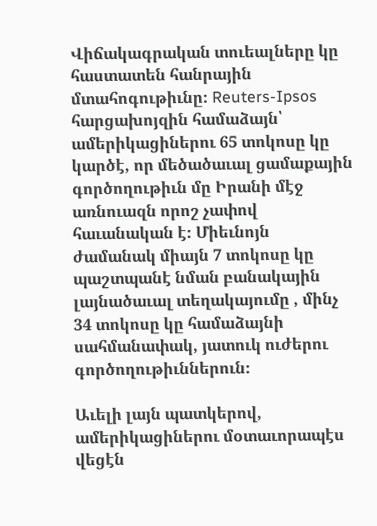Վիճակագրական տուեալները կը հաստատեն հանրային մտահոգութիւնը։ Reuters-Ipsos հարցախոյզին համաձայն՝ ամերիկացիներու 65 տոկոսը կը կարծէ, որ մեծածաւալ ցամաքային գործողութիւն մը Իրանի մէջ առնուազն որոշ չափով հաւանական է։ Միեւնոյն ժամանակ միայն 7 տոկոսը կը պաշտպանէ նման բանակային լայնածաւալ տեղակայումը , մինչ 34 տոկոսը կը համաձայնի սահմանափակ, յատուկ ուժերու գործողութիւններուն։

Աւելի լայն պատկերով, ամերիկացիներու մօտաւորապէս վեցէն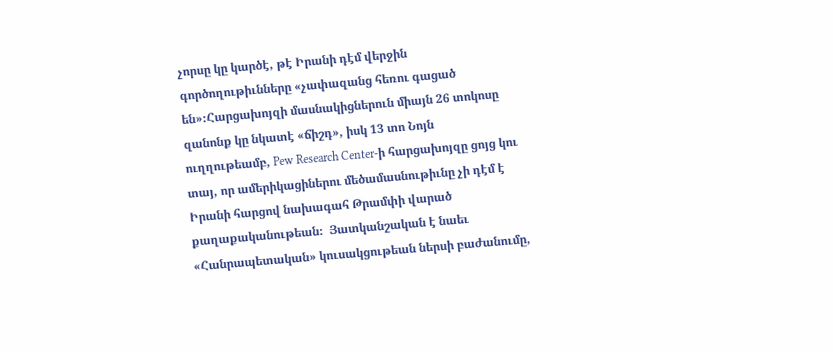չորսը կը կարծէ, թէ Իրանի դէմ վերջին գործողութիւնները «չափազանց հեռու գացած են»։Հարցախոյզի մասնակիցներուն միայն 26 տոկոսը զանոնք կը նկատէ «ճիշդ», իսկ 13 տո Նոյն ուղղութեամբ, Pew Research Center-ի հարցախոյզը ցոյց կու տայ, որ ամերիկացիներու մեծամասնութիւնը չի դէմ է Իրանի հարցով նախագահ Թրամփի վարած  քաղաքականութեան։  Յատկանշական է նաեւ «Հանրապետական» կուսակցութեան ներսի բաժանումը,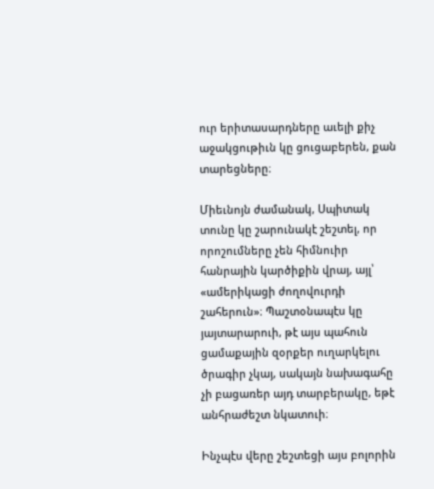ուր երիտասարդները աւելի քիչ աջակցութիւն կը ցուցաբերեն, քան տարեցները։

Միեւնոյն ժամանակ, Սպիտակ տունը կը շարունակէ շեշտել, որ որոշումները չեն հիմնուիր հանրային կարծիքին վրայ, այլ՝ «ամերիկացի ժողովուրդի շահերուն»։ Պաշտօնապէս կը յայտարարուի, թէ այս պահուն ցամաքային զօրքեր ուղարկելու ծրագիր չկայ, սակայն նախագահը չի բացառեր այդ տարբերակը, եթէ անհրաժեշտ նկատուի։

Ինչպէս վերը շեշտեցի այս բոլորին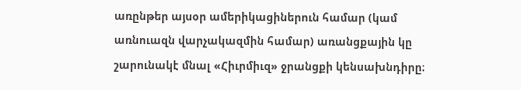առընթեր այսօր ամերիկացիներուն համար (կամ առնուազն վարչակազմին համար) առանցքային կը շարունակէ մնալ «Հիւրմիւզ» ջրանցքի կենսախնդիրը։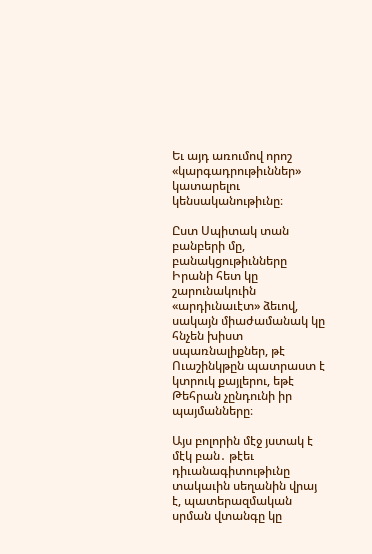Եւ այդ առումով որոշ «կարգադրութիւններ» կատարելու կենսականութիւնը։

Ըստ Սպիտակ տան բանբերի մը, բանակցութիւնները Իրանի հետ կը շարունակուին «արդիւնաւէտ» ձեւով, սակայն միաժամանակ կը հնչեն խիստ սպառնալիքներ, թէ Ուաշինկթըն պատրաստ է կտրուկ քայլերու, եթէ Թեհրան չընդունի իր պայմանները։

Այս բոլորին մէջ յստակ է մէկ բան․ թէեւ դիւանագիտութիւնը տակաւին սեղանին վրայ է, պատերազմական սրման վտանգը կը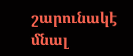շարունակէ մնալ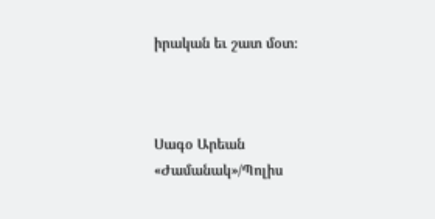իրական եւ շատ մօտ։



Սագօ Արեան
«Ժամանակ»/Պոլիս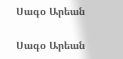Սագօ Արեան

Սագօ Արեան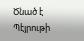Ծնած է Պէյրութի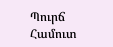Պուրճ Համուտ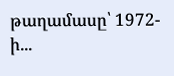թաղամասը՝ 1972-ի...